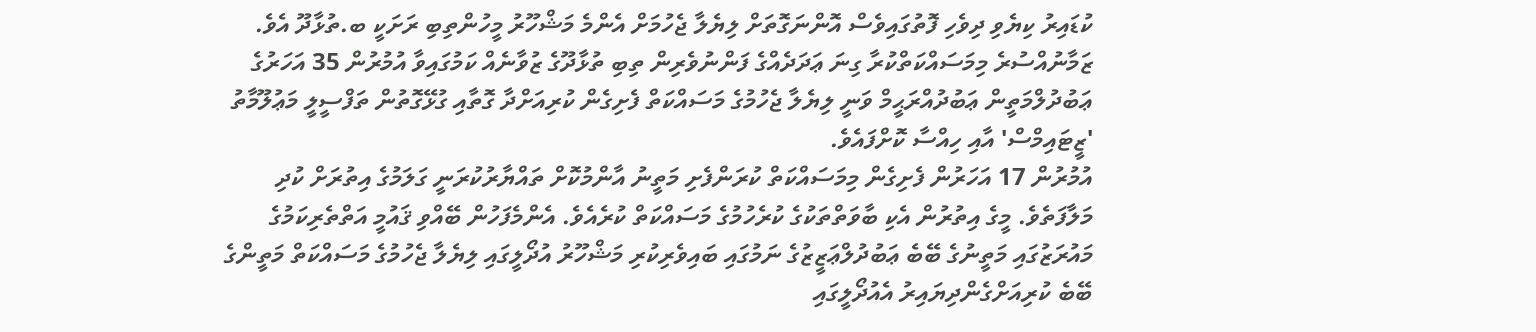ކުޑައިރު ކިޔެވި ދިވެހި ފޮތުގައިވެސް އޮންނަގޮތަށް ލިޔެލާ ޖެހުމަށް އެންމެ މަޝްހޫރު މީހުންތިބި ރަށަކީ ބ.ތުޅާދޫ އެވެ. ޒަމާނުއްސުރެ މިމަސައްކަތްކުރާ ގިނަ ޢަދަދެއްގެ ފަންނުވެރިން ތިބި ތުޅާދޫގެ ޒުވާނެއް ކަމުގައިވާ އުމުރުން 35 އަހަރުގެ ޢަބުދުލްމަތީން ޢަބުދުއްރަޙީމް ވަނީ ލިޔެލާ ޖެހުމުގެ މަސައްކަތް ފެށިގެން ކުރިއަށްދާ ގޮތާއި ގުޅޭގޮތުން ތަފްސީލީ މަޢުލޫމާތު 'ޒީޓައިމްސް' އާއި ހިއްސާ ކޮށްފައެވެ.
އުމުރުން 17 އަހަރުން ފެށިގެން މިމަސައްކަތް ކުރަންފެށި މަތީނު އާންމުކޮށް ތައްޔާރުކުރަނީ ގަލަމުގެ އިތުރަށް ކުދި މަލާފަތެވެ. މީގެ އިތުރުން އެކި ބާވަތްތަކުގެ ކުރެހުމުގެ މަސައްކަތް ކުރެއެވެ. އެންމެފަހުން ބޭއްވި ޤައުމީ އަތްތެރިކަމުގެ މައުރަޒުގައި މަތީނުގެ ބޭބެ ޢަބުދުލްޢަޒީޒުގެ ނަމުގައި ބައިވެރިކުރި މަޝްހޫރު އުދޯލީގައި ލިޔެލާ ޖެހުމުގެ މަސައްކަތް މަތީންގެ ބޭބެ ކުރިއަށްގެންދިޔައިރު އެއުދޯލީގައި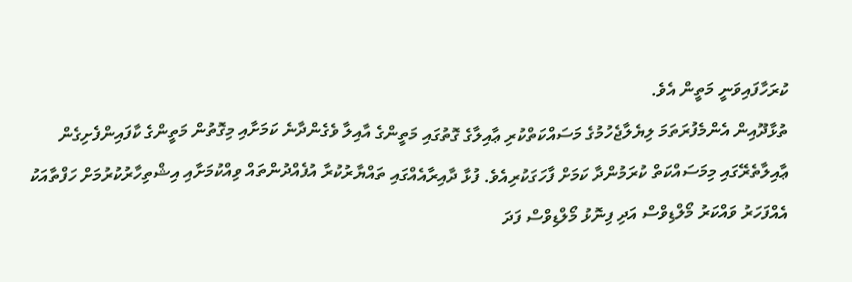ކުރަހާފައިވަނީ މަތީން އެވެ.
ތުޅާދޫއިން އެންމެފުރަތަމަ ލިޔެލާޖެހުމުގެ މަސައްކަތްކުރި ޢާއިލާގެ ގޮތުގައި މަތީންގެ އާއިލާ ވެގެންދާނެ ކަމަށާއި މިގޮތުން މަތީންގެ ކާފައިންފެށިގެން ޢާއިލާތެރޭގައި މިމަސައްކަތް ކުރަމުންދާ ކަމަށް ފާހަގަކުރިއެވެ. ފުޅާ ދާއިރާއެއްގައި ތައްޔާރުކުރާ އުފެއްދުންތައް ވިއްކުމަށާއި އިޝްތިހާރުކުރުމަށް ހަފްތާއަކު އެއްފަހަރު ވައްކަރު މޯލްޑިވްސް އަދި ފިނޮޅު މޯލްޑިވްސް ފަދަ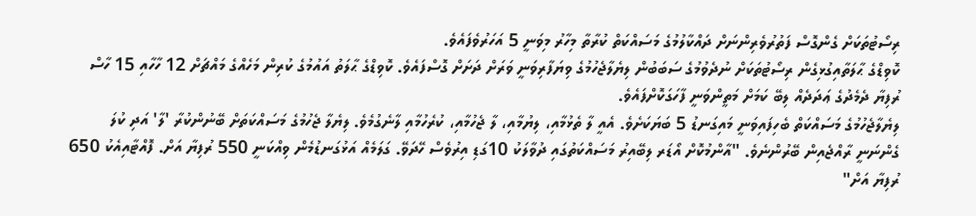ރިސޯޓުތަކަށް ގެންގޮސް ފަތުރުވެރިންނަށް ދައްކާލުމުގެ މަސައްކަތް ކުރާތާ މިހާރު މިވަނީ 5 އަހަރުވެފައެވެ.
ކޮވިޑްގެ ޙާލަތާއިގުޅިގެން ރިސޯޓުތަކަށް ނުދެވުމުގެ ސަބަބުން ލިޔެލާޖެހުމުގެ ވިޔަފާރިވަނީ ވަރަށް ދަށަށް ގޮސްފައެވެ. ކޮވިޑްގެ ޙާލަތު އައުމުގެ ކުރިން މަހެއްގެ މައްޗަށް 12 ހާހާއި 15 ހާސް ރުފިޔާ ދެމެދުގެ ޢަދަދެއް ލިބޭ ކަމަށް މަތީންވަނީ ފާހަގަކޮށްފައެވެ.
ލިޔެލާޖެހުމުގެ މަސައްކަތް ބެހިފައިވަނީ މައިގަނޑު 5 ބަޔަކަށެވެ. އެއީ ލާ ތެޅުމާއި، ލިޔުމާއި، ލާ ޖެހުމާއި، ކުރެހުމާއި ލާނެގުމެވެ. ލިޔެލާ ޖެހުމުގެ މަސައްކަތަށް ބޭނުންކުރާ 'ލާ' އަދި ކުލަ ގެންނަނީ ރާއްޖެއިން ބޭރުންނެވެ. "އާންމުކޮށް އޯޑަރ ލިބޭއިރު މަސައްކަތުގައި ދުވާލަކު 10ގަޑި އިރުވެސް ހޭދަވޭ. ގަލަމެއް އަޅުގަނޑުމެން ވިއްކަނީ 550 ރުފިޔާ އަށް. ފޮއްޓާއިއެކު 650 ރުފިޔާ އަށް"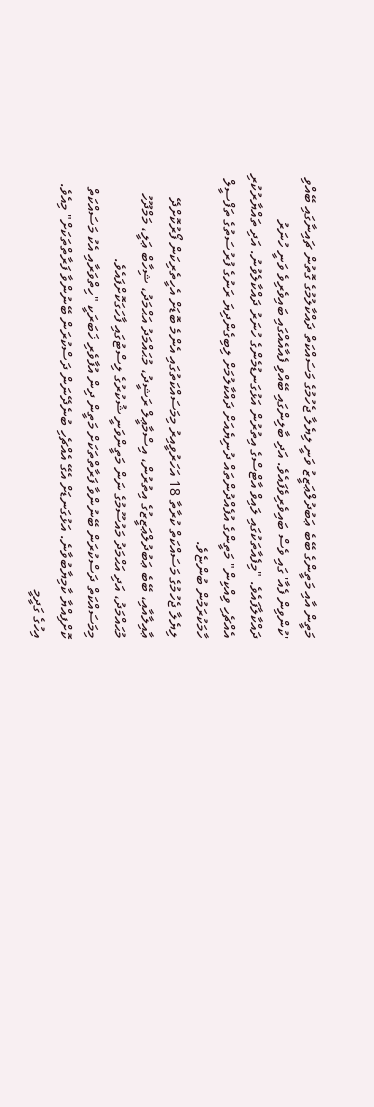މަތީން އާއި މަތީންގެ ބޭބެ ޢަބުދުލްޢަޒީޒު ވަނީ ލިޔެލާ ޖެހުމުގެ މަސައްކަތް ދައްކާލުމުގެ ގޮތުން ޗައިނާގައި ބޭއްވި 'ކުންވިން ފެއާ' ގައި ވެސް ބައިވެރިވެފައެވެ. އަދި ބާލިންގައި ބޭއްވި ފެއާއެއްގައި ބައިވެރިވެ ވަނީ ހުނަރު ދައްކާލާފައެވެ. "މިފެއާތަކުގައި ލައިވް އާޓްސްގެ އިތުރުން އަޅުގަނޑުމެންގެ ހުނަރު ދައްކާލެވުނު. އަދި ތައްޔާރުކުރި އެއްޗެހި ވިއްކިން" މަތީންގެ އުފެއްދުންތައް ދުނިޔެއަށް ދައްކާލުމަށް ލިބިގެންދިޔަ ރަނުގެ ފުރުސަތުގެ ތަފްސީލް ހާމަކުރަމުން ބުންޏެވެ.
ލިޔެލާ ޖެހުމުގެ މަސައްކަތް ކުރާތާ 18 އަހަރުވީއިރު މިމަސައްކަތުގައި އެންމެ ބޮޑަށް އެހީތެރިކަން ފޯރުކޮށްދޭ ޢާއިލާއާއި، ބޭބެ ޢަބުދުލްޢަޒީޒުގެ އިތުރުން، އިސްމާޢީލް ރަޝީދު، މުޙައްމަދު އަޙްމަދު، ޝިހާބް ޢަލީ، މަމްދޫހު މުޙައްމަދު، އަދި އަޙްމަދު މައުސޫމުގެ ނަން މަތީންވަނީ ޝުކުރުގެ ލިސްޓުގައި ފާހަގަކޮށްފައެވެ.
މިމަސައްކަތް ދަސްކުރަން ބޭނުންވާ ފަރާތްތަކަށް މަތީން ދިން އުފާވެރި ޚަބަރަކީ "ހިތްވަރާއި އެކު މަސައްކަތް ކޮށްފިއްޔާ ކާމިޔާބުވާނެ. އަޅުގަނޑަށް އެގޭ އެއްޗެހި ބުނެދޭނަން ދަސްކުރަން ބޭނުންވާ ފަރާތްތަކަށް" މިއެވެ.
އިހުގެ ގަދީމީ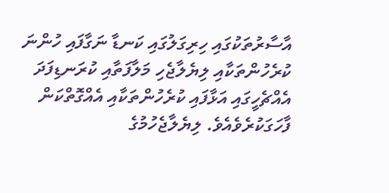އާސާރުތަކުގައި ހިރިގަލުގައި ކަނޑާ ނަގާފައި ހުންނަ ކުރެހުންތަކާއި ލިޔެލާޖެހި މަލާފަތާއި ކުރަނޑިފަދަ އެއްޗެހީގައި އަޅާފައި ކުރެހުންތަކާއި އެއްގޮތްކަން ފާހަގަކުރެވެއެވެ. ލިޔެލާޖެހުމުގެ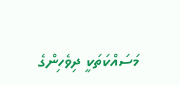މަސައްކަތަކީ ދިވެހިންގެ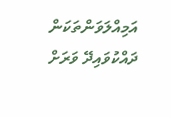އަމިއްލަވަންތަކަން ދައްކުވައިދޭ ވަރަށް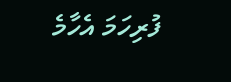ފުރިހަމަ އެހާމެ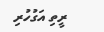ރީތި އަގުހުރި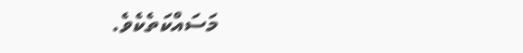މަސައްކަތެކެވެ.